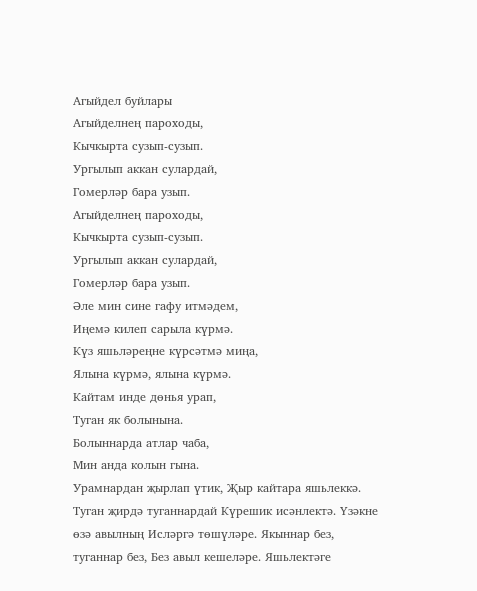Агыйдел буйлары
Агыйделнең пароходы,
Кычкырта сузып-сузып.
Ургылып аккан сулардай,
Гомерләр бара узып.
Агыйделнең пароходы,
Кычкырта сузып-сузып.
Ургылып аккан сулардай,
Гомерләр бара узып.
Әле мин сине гафу итмәдем,
Иңемә килеп сарыла күрмә.
Күз яшьләреңне күрсәтмә миңа,
Ялына күрмә, ялына күрмә.
Кайтам инде дөнья урап,
Туган як болынына.
Болыннарда атлар чаба,
Мин анда колын гына.
Урамнардан җырлап үтик, Җыр кайтара яшьлеккә. Туган җирдә туганнардай Күрешик исәнлектә. Үзәкне өзә авылның Исләргә төшүләре. Якыннар без, туганнар без, Без авыл кешеләре. Яшьлектәге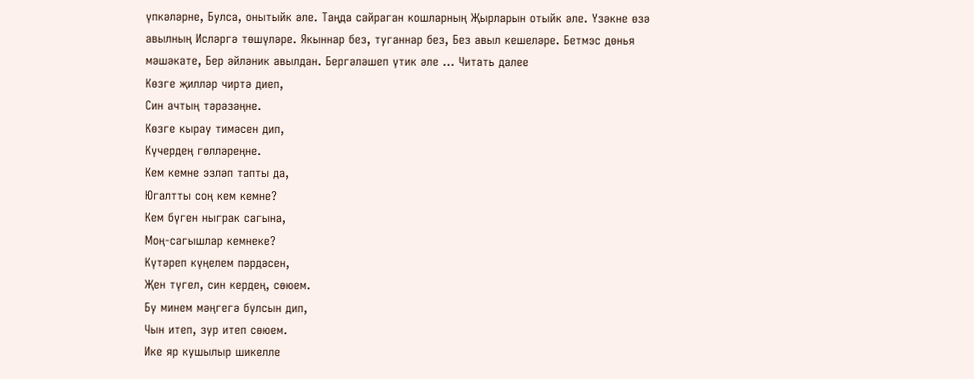үпкәләрне, Булса, онытыйк әле. Таңда сайраган кошларның Җырларын отыйк әле. Үзәкне өзә авылның Исләргә төшүләре. Якыннар без, туганнар без, Без авыл кешеләре. Бетмэс дөнья мәшәкате, Бер әйләник авылдан. Бергәләшеп үтик әле … Читать далее
Көзге җилләр чиртә диеп,
Син ачтың тәрәзәңне.
Көзге кырау тимәсен дип,
Күчердең гөлләреңне.
Кем кемне эзләп тапты да,
Югалтты соң кем кемне?
Кем бүген ныграк сагына,
Моң-сагышлар кемнеке?
Күтәреп күңелем пәрдәсен,
Җен түгел, син кердең, сөюем.
Бу минем мәңгегә булсын дип,
Чын итеп, зур итеп сөюем.
Ике яр кушылыр шикелле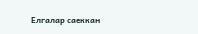Елгалар саеккан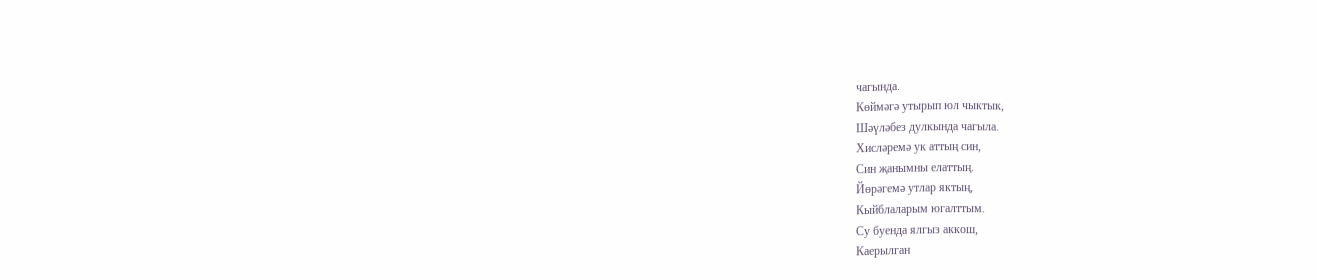чагында.
Көймәгә утырып юл чыктык,
Шәүләбез дулкында чагыла.
Хисләремә ук аттың син,
Син җанымны елаттың.
Йөрәгемә утлар яктың,
Кыйблаларым югалттым.
Су буенда ялгыз аккош,
Каерылган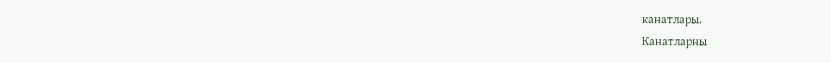канатлары.
Канатларны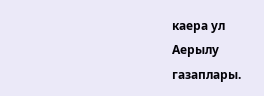каера ул
Аерылу газаплары.